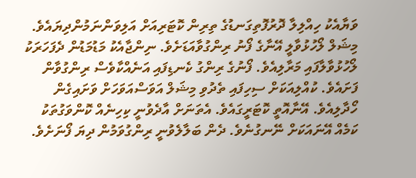ވަޔާއެކު ހިއްލިލާ ދޮރުފޮތިގަނޑުގެ ތިރިން ކޮޓަރިއަށް އަލިވަންނަމުންދިޔައެވެ. މިޝަލް ލޯހުޅުވާލީ އޭނާގެ ފޯނު ރިންގުވާއަޑަށެވެ. ނިންޖާއެކު މަޑުމަޑުން ދެފަހަރަކު ލޯހުޅުވާލާފައި މަރާލިއެވެ. ފޯނުގެ ރިންގު ކެނޑިފައި އަނެއްކާވެސް ރިންގުވާން ފަށައެވެ. ކުއްލިއަކަށް ސިހިފައި ތެދުވި މިޝަލް އަވަސްއަވަހަށް ވަށައިގެން ހޯދާލިއެވެ. އޭނާއޮތީ ކޮޓަރީގައެވެ. އެތަނަށް އާދެވުނީ ކިހިނެއް ކޮންވަގުތަކު ކަމެއް އޭނައަކަށް ނޭނގުނެވެ. ދެން ބަލާލެވުނީ ރިންގުވަމުން ދިޔަ ފޯނަށެވެ.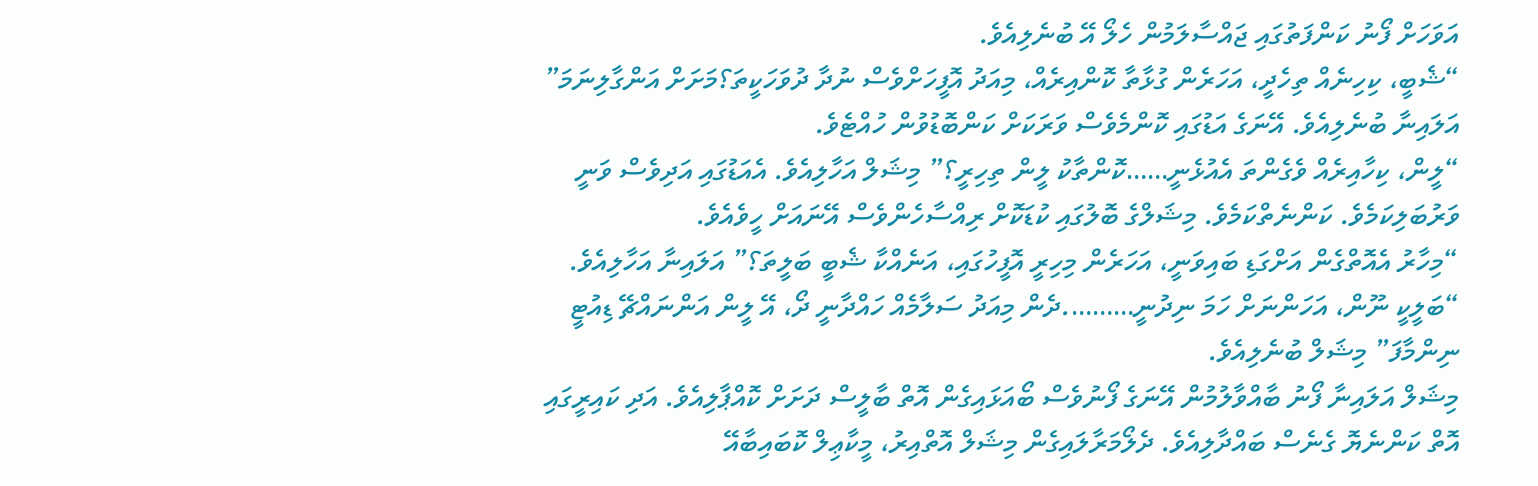އަވަހަށް ފޯނު ކަންފަތުގައި ޖައްސާލަމުން ހެލޯ އޭ ބުނެލިއެވެ.
“ޝެބީ، ކިހިނެއް ތިހެދީ، އަހަރެން ގުޅާތާ ކޮންއިރެއް، މިއަދު އޮފީހަށްވެސް ނުދާ ދުވަހަކީތަ؟މަށަށް އަންގާލިނަމަ” އަލައިނާ ބުނެލިއެވެ. އޭނަގެ އަޑުގައި ކޮންމެވެސް ވަރަކަށް ކަންބޮޑުވުން ހުއްޓެވެ.
“ލީން، ކިހާއިރެއް ވެގެންތަ އެއުޅެނީ……ކޮންތާކު ލީން ތިހިރީ؟” މިޝަލް އަހާލިއެވެ. އެއަޑުގައި އަދިވެސް ވަނީ ވަރުބަލިކަމެވެ. ކަންނެތްކަމެވެ. މިޝަލްގެ ބޮލުގައި ކުޑަކޮށް ރިއްސާހެންވެސް އޭނައަށް ހީވެއެވެ.
“މިހާރު އެއޮތްގެން އަށްގަޑި ބައިވަނީ، އަހަރެން މިހިރީ އޮފީހުގައި، އަނެއްކާ ޝެބީ ބަލީތަ؟” އަލައިނާ އަހާލިއެވެ.
“ބަލީކީ ނޫން، އަހަންނަށް ހަމަ ނިދުނީ……….ދެން މިއަދު ސަލާމެއް ހައްދާނީ ދޯ، އޭ ލީން އަންނައްޗޭ ޑިއުޓީ ނިންމާފަ” މިޝަލް ބުނެލިއެވެ.
މިޝަލް އަލައިނާ ފޯނު ބާއްވާލުމުން އޭނަގެ ފޯނުވެސް ބޯއަޅައިގެން އޮތް ބާލީސް ދަށަށް ކޮއްޕާލިއެވެ. އަދި ކައިރީގައި އޮތް ކަންނެޔޮ ގެނެސް ބައްދާލިއެވެ. ދެލޯމަރާލައިގެން މިޝަލް އޮތްއިރު، މީކާޢިލް ކޮބައިބާއޭ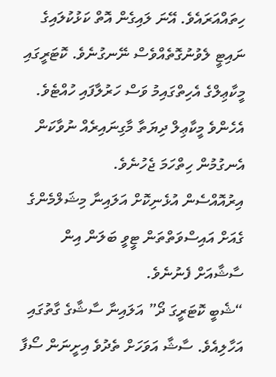ހިތައްއަރައެވެ. އޭނަ ލައިގެން އޮތް ކަޅުކުލައިގެ ނައިޓީ ލެވުނުގޮތެއްވެސް ނޭނގުނެވެ. ކޮޓަރީގައި މީކާޢިލްގެ އެހިތްގައިމު ވަސް ހަރުލާފައި ހުއްޓެވެ. އެހެންވެ މީކާޢިލް ދިޔަތާ މާގިނައިރެއް ނުވާކަން އެނގުމުން ހިތްހަމަ ޖެހުނެވެ.
އިރުއޮއްސެން އުޅެނިކޮށް އަލައިނާ މިޝަލްމެންގެ ގެއަށް އައިސްވަތްތަން ޓީވީ ބަލަން އިން ސާޝާއަށް ފެނުނެވެ.
“ޝެބީ ކޮޓަރީގަ ދޯ” އަލައިނާ ސާޝާގެ ގާތުގައި އަހާލިއެވެ. ސާޝާ އަވަހަށް ތެދުވެ އިށީނަން ސޯފާ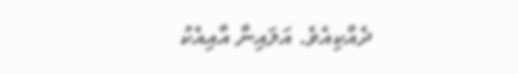ދެއްކިއެވެ. އަލައިނާ އާއިއެކު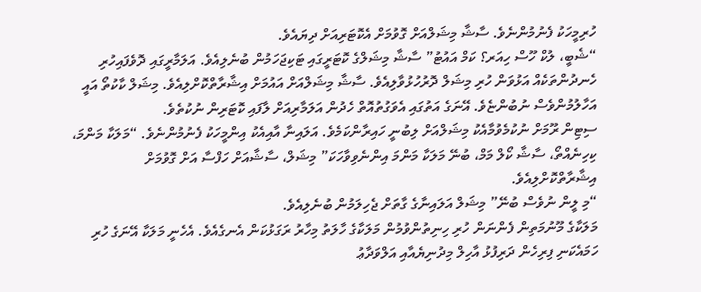ހުރިމީހަކު ފެނުމުންނެވެ. ސާޝާ މިޝަލްއަށް ގޮވުމަށް އެކޮޓަރިއަށް ދިޔައެވެ.
“ޝެބީ، ލުކް ހޫސް ހިއަރ؟ ކަމް އައުޓު” ސާޝާ މިޝަލްގެ ކޮޓަރީގައި ޓަކިޖަހަމުން ބުނެލިއެވެ. އަލަމާރީގައި ދޮވެފައިހުރި ހެނދުންތަކެއް އަޅުވަން ހުރި މިޝަލް ދޮރުހުޅުވާލިއެވެ. ސާޝާ މިޝަލްއަށް އައުމަށް އިޝާރާތްކޮށްލިއެވެ. މިޝަލް ކާކުތޯ އައީ އަހާލުމުންވެސް ނުބުންޏެވެ. އޭނަގެ އަތުގައި އެވަގުތުއޮތް ހެދުން އަލަމާރިއަށް ލާފައި ކޮޓަރިން ނުކުތެވެ.
ސިޓިން ރޫމަށް ނުކުމެވުމާއެކު މިޝަލްއަށް ލިބުނީ ހައިރާންކަމެވެ. އަލައިނާ އާއިއެކު އިންމީހަކު ފެނުމުންނެވެ. “މަލަކާ މަންމަ، ކިހިނެއްތޯ، ސާޝާ ކޯލް މަމް، ބުނޭ މަލަކާ މަންމަ އިންނެވިވާހަކަ” މިޝަލް، ސާޝާއަށް ހަފްސާ އަށް ގޮވުމަށް އިޝާރާތްކޮށްލިއެވެ.
“މި ލީން ނުވެސް ބުނޭ” މިޝަލް އަލައިނާގެ ގާތަށް ޖެހިލަމުން ބުނެލިއެވެ.
މަލަކާގެ މޫނުމަތިން ފެންނަން ހުރި ހިނިތުންވުމުން މަލަކާގެ ހާލަތު މިހާރު ރަގަޅުކަން އެނގެއެވެ. އެހެނީ މަލަކާ އޭނަގެ ހުރި ހަމައެކަނި ފިރިހެން ދަރިފުޅު އާހިލް މިދުނިޔެއާއި އަލްވަދާޢު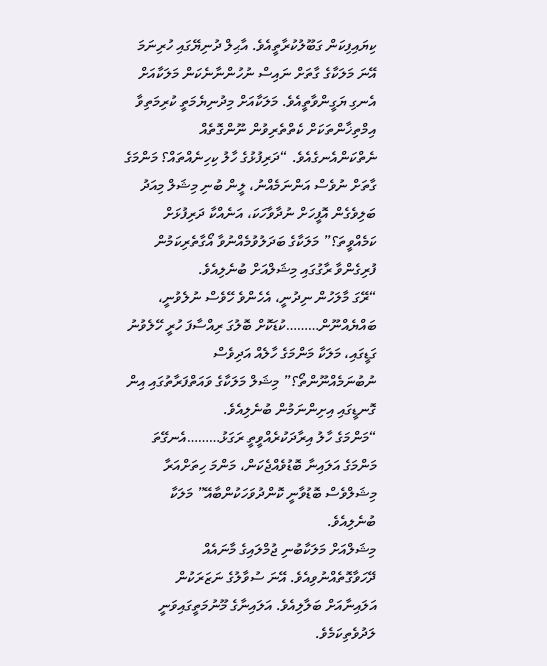ކިޔައިފިކަން ގަބޫލުކުރާތީއެވެ. އާޙިލް ދުނިޔޭގައި ހުރިނަމަ އޭނަ މަލަކާގެ ގާތަށް ނައިސް ނުހުންނާނެކަން މަލަކާއަށް އެނގި ޔަގީންވާތީއެވެ. މަލަކާއަށް މިދުނިޔެމަތީ ކުރިމަތިވާ އިމްތިޚާންތަކަށް ކެތްތެރިވުން ނޫންގޮތެއް ނެތްކަންއެނގެއެވެ. “ދަރިފުޅުގެ ހާލު ކިހިނެއްތައް؟ މަންމަގެ ގާތަށް ނުވެސް އަންނަމެއްނު، ލީން ބުނި މިޝަލް މިއަދު ބަލިވެގެން އޮފީހަށް ނުދާވާހަކަ، އަނެއްކާ ދަރިފުޅަށް ކަމެއްވީތަ؟” މަލަކާގެ ބަދަލުވުމެއްނުވާ އޯގާތެރިކަމުން ފުރިގެންވާ ރާގުގައި މިޝަލްއަށް ބުނެލިއެވެ.
“ރޭގަ މާލަހުން ނިދުނީ، އެހެންވެ ހޭވެސް ނުލެވުނީ، ބައްޔެއްނޫން………ކުޑަކޮށް ބޮލުގަ ރިއްސާފަ ހުރީ ހޭލެވުނު ގަޑީގައި، މަލަކާ މަންމަގެ ހާލެއް އަދިވެސް ނުބުނަމެއްނޫންތޯ؟” މިޝަލް މަލަކާގެ ވައަތްފަރާތުގައި އިން ގޮނޑީގައި އިށިންނަމުން ބުނެލިއެވެ.
“މަންމަގެ ހާލު އިރާދަކުރެއްވީތީ ރަގަޅު………އެނގޭތަ މަންމަގެ އަލައިނާ ބޮޑުވެއްޖެކަން، މަންމަ ހިތަށްއަރާ މިޝަލްވެސް ބޮޑުވާނީ ކޮންދުވަހަކުންބާއޭ” މަލަކާ ބުނެލިއެވެ.
މިޝަލްއަށް މަލަކާބުނި ޖުމްލައިގެ މާނައެއް ދޭހަވާގޮތެއްނުވިއެވެ. އޭނަ ސުވާލުގެ ނަޒަރަކުން އަލައިނާއަށް ބަލާލިއެވެ. އަލައިނާގެ މޫނުމަތީގައިވަނީ ލަދުވެތިކަމެވެ.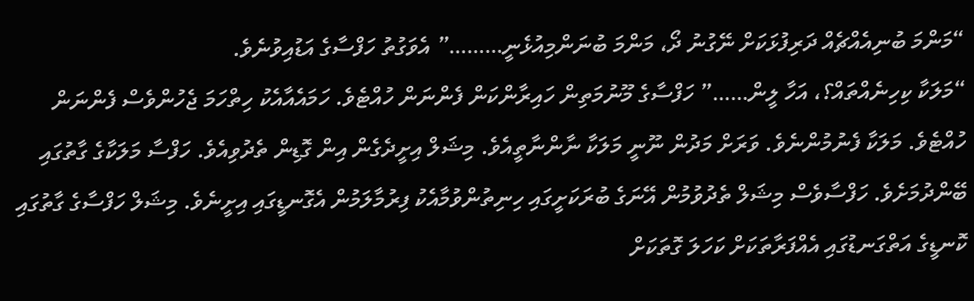“މަންމަ ބުނިއެއްޗެއް ދަރިފުޅަކަށް ނޭގުނު ދޯ، މަންމަ ބުނަންމިއުޅެނީ………” އެވަގުތު ހަފްސާގެ އަޑުއިވުނެވެ.
“މަލަކާ ކިހިނެއްތައް؟، އަހާ ލީން……” ހަފްސާގެ މޫނުމަތިން ހައިރާންކަން ފެންނަން ހުއްޓެވެ. ހަމައެއާއެކު ހިތްހަމަ ޖެހުންވެސް ފެންނަން ހުއްޓެވެ. މަލަކާ ފެނުމުންނެވެ. ވަރަށް މަދުން ނޫނީ މަލަކާ ނާންނާތީއެވެ. މިޝަލް އިށީދެގެން އިން ގޮޑިން ތެދުވިއެވެ. ހަފްސާ މަލަކާގެ ގާތުގައި ބޭންދުމަށެވެ. ހަފްސާވެސް މިޝަލް ތެދުވުމުން އޭނަގެ ބުރަކަށީގައި ހިނިތުންވުމާއެކު ފިރުމާލަމުން އެގޮނޑީގައި އިށީނެވެ. މިޝަލް ހަފްސާގެ ގާތުގައި ކޮނޑީގެ އަތްގަނޑުގައި އެއްފަރާތަކަށް ކަހަލަ ގޮތަކަށް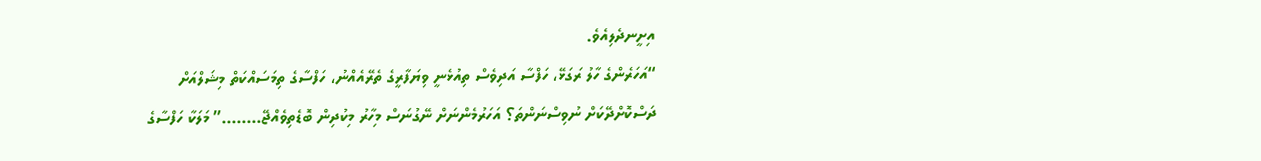އިށީނދެލިއެވެ.
“އަހަރެންގެ ހާލު ރަގަޅޭ، ހަފްސާ އަދިވެސް ތިއުޅެނީ ވިޔަފާރީގެ ތެރޭއެއްނު، ހަފްސާގެ ތިމަސައްކަތް މިޝަލްއަށް ދަސްކޮށްދޭކަށް ނުވިސްނަންތަ؟ އަހަރުމެންނަށް ނޭގުނަސް މިހާރު މިކުދިން ބޮޑެތިވެއްޖޭ……..” މަލަކާ ހަފްސާގެ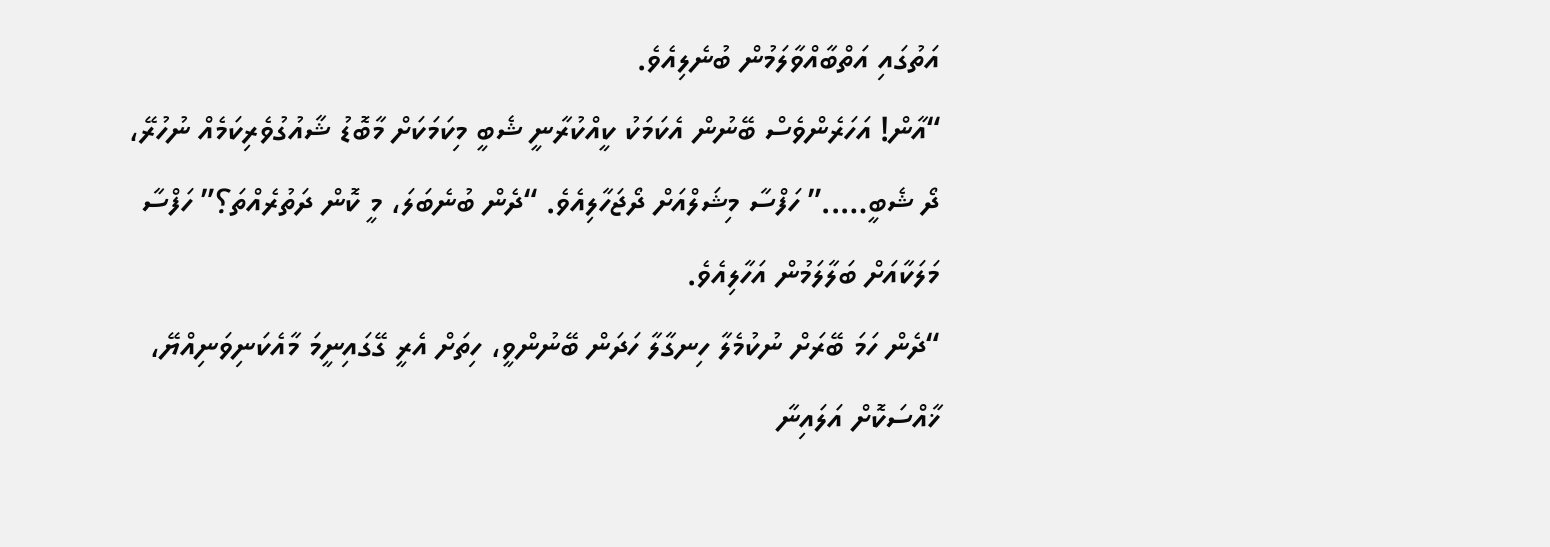އަތުގައި އަތްބާއްވާލަމުން ބުނެލިއެވެ.
“އާން! އަހަރެންވެސް ބޭނުން އެކަމަކު ކީއްކުރާނީ ޝެބީ މިކަމަކަށް މާބޮޑު ޝާއުގުވެރިކަމެއް ނުހުރޭ، ދޯ ޝެބީ…..” ހަފްސާ މިޝަލްއަށް ދޯޖަހާލިއެވެ. “ދެން ބުނެބަލަ، މީ ކޮން ދަތުރެއްތަ؟” ހަފްސާ މަލަކާއަށް ބަލާލަމުން އަހާލިއެވެ.
“ދެން ހަމަ ބޭރަށް ނުކުމެލާ ހިނގާލާ ހަދަން ބޭނުންވީ، ހިތަށް އެރީ ގޭގައިނީމަ މާއެކަނިވަނިއްޔޭ، ޚާއްސަކޮށް އަލައިނާ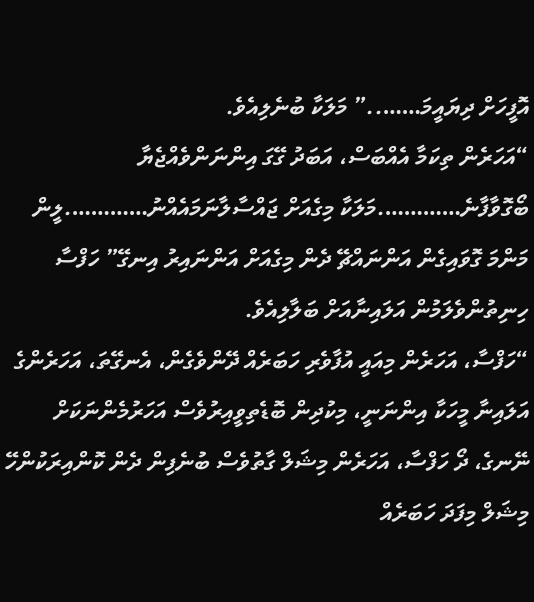އޮފީހަށް ދިޔައީމަ……..” މަލަކާ ބުނެލިއެވެ.
“އަހަރެން ތިކަމާ އެއްބަސް، އަބަދު ގޭގަ އިންނަންވެއްޖެޔާ ބޯގޮވާފާނެ………….މަލަކާ މިގެއަށް ޖައްސާލާނަމައެއްނު………….ލީން މަންމަ ގޮވައިގެން އަންނައްޗޭ ދެން މިގެއަށް އަންނައިރު އިނގޭ” ހަފްސާ ހިނިތުންވެލަމުން އަލައިނާއަށް ބަލާލިއެވެ.
“ހަފްސާ، އަހަރެން މިއައީ އުފާވެރި ހަބަރެއް ދޭންވެގެން، އެނގޭތަ، އަހަރެންގެ އަލައިނާ މީހަކާ އިންނަނީ، މިކުދިން ބޮޑެތިވީއިރުވެސް އަހަރުމެންނަކަށް ނޭނގެ، ދޯ ހަފްސާ، އަހަރެން މިޝަލް ގާތުވެސް ބުނެފިން ދެން ކޮންއިރަކުންހޭ މިޝަލް މިފަދަ ހަބަރެއް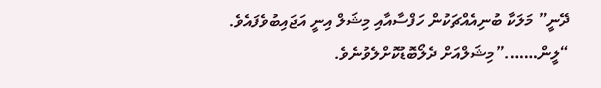ދޭނީ” މަލަކާ ބުނިއެއްޗަކުން ހަފްސާއާއި މިޝަލް އިނީ އަޖައިބުވެފައެވެ.
“ލީން…….”މިޝަލްއަށް ދެލޯބޮޑުކޮށްލެވުނެވެ.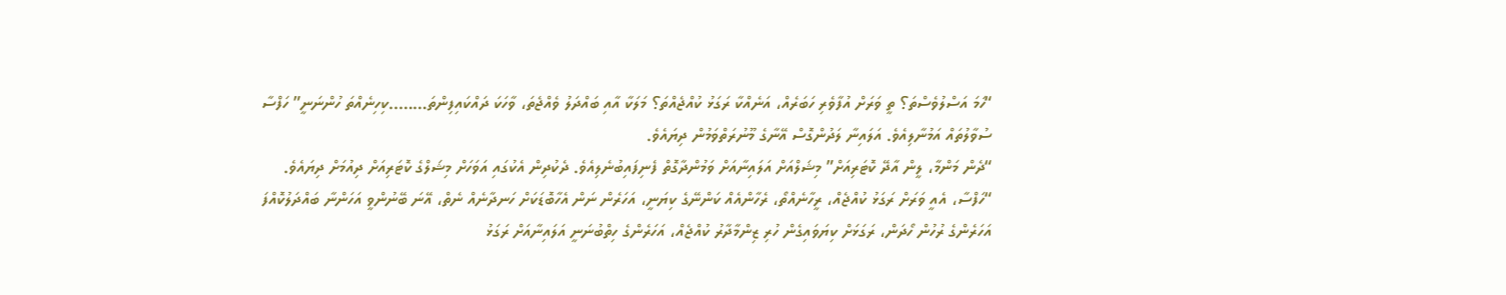“ހަމަ އަސްލުވެސްތަ؟ ތީ ވަރަށް އުފާވެރި ހަބަރެއް، އަނެއްކާ ރަގަޅު ކުއްޖެއްތަ؟ މަލަކާ އާއި ބައްދަލު ވެއްޖެތަ، ވާހަކަ ދައްކައިފިންތަ……..ކިހިނެއްތަ ހުންނަނީ” ހަފްސާ ސުވާލުތައް އަމުނާލިއެވެ. އަލައިނާ ލަދުންގޮސް އޭނާގެ މޫނުރަތްވަމުން ދިޔައެވެ.
“ދެން މަންމާ، ލީން އާދޭ ކޮޓަރިއަށް” މިޝަލްއަށް އަލައިނާއަށް ވަމުންދާގޮތް ފެނިފައިބުނެލިއެވެ. ދެކުދިން އެކުގައި އަވަހަށް މިޝަލްގެ ކޮޓަރިއަށް ދިއުމަށް ދިޔައެވެ.
“ހަފްސާ، އެއީ ވަރަށް ރަގަޅު ކުއްޖެއް، ރީހާނެއްތޯ، ރެހާންއެއް ކަންނޭގެ ކިޔަނީ، އަހަރެން ނަން އެހާބޮޑަކަށް ހަނދާނެއް ނެތް، އޭނަ ބޭނުންވީ އަހަންނާ ބައްދަލުކޮއްފަ އަހަރެންގެ ރުހުން ހޯދަން، ރަގަޅަށް ކިޔަވައިގެން ހުރި ޒިންމާދާރު ކުއްޖެއް، އަހަރެންގެ ހިތްބުނަނީ އަލައިނާއަށް ރަގަޅު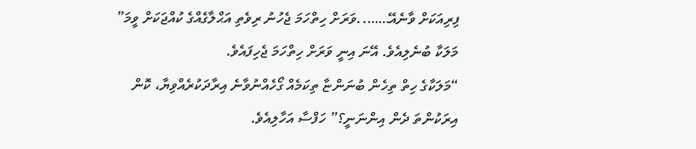ފިރިއަކަށް ވާނެއޭ……..ވަރަށް ހިތްހަމަ ޖެހުނު ރިވެތި އަޙްލާގެއްގެ ކުއްޖަކަށް ވީމަ” މަލަކާ ބުނެލިއެވެ. އޭނަ އިނީ ވަރަށް ހިތްހަމަ ޖެހިފައެވެ.
“މަލަކާގެ ހިތް ތިހެން ބުނަންޏާ ތިކަމެއް ގޯހެއްނުވާނެ އިރާދަކުރެއްވިޔާ، ކޮން އިރަކުންތަ ދެން އިންނަނީ؟” ހަފްސާ އަހާލިއެވެ.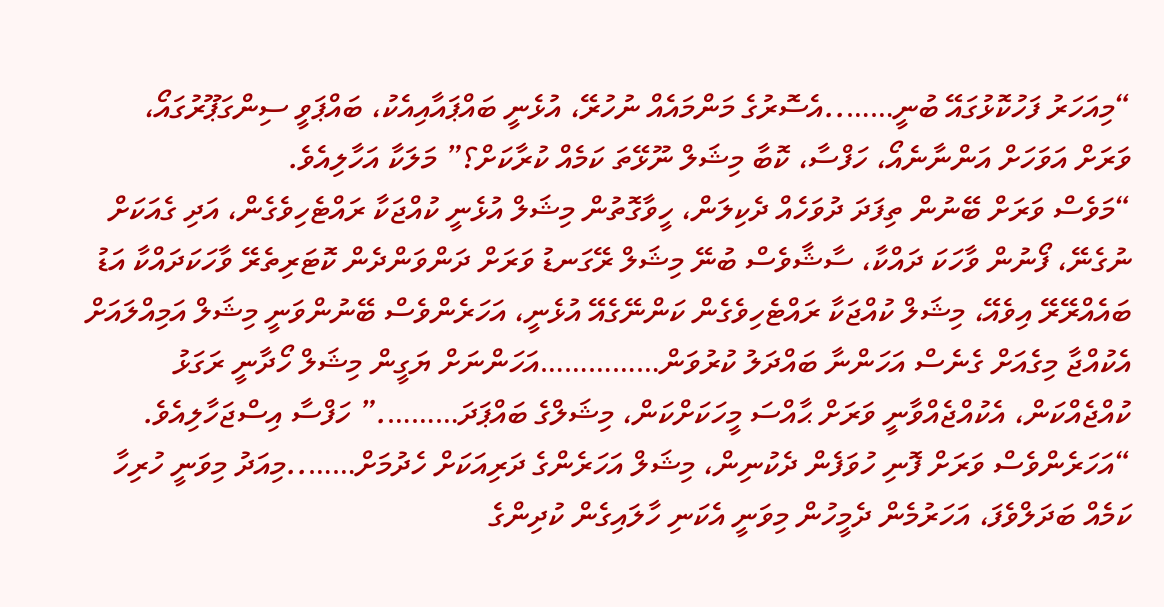“މިއަހަރު ފަހުކޮޅުގައޭ ބުނީ……..އެސޮރުގެ މަންމައެއް ނުހުރޭ، އުޅެނީ ބައްޕައާއިއެކު، ބައްޕަވީ ސިންގަޕޫރުގައޯ، ވަރަށް އަވަހަށް އަންނާނެއޯ، ހަފްސާ، ކޮބާ މިޝަލް ނޫޅޭތަ ކަމެއް ކުރާކަށް؟” މަލަކާ އަހާލިއެވެ.
“މަވެސް ވަރަށް ބޭނުން ތިފަދަ ދުވަހެއް ދެކިލަން، ހީވާގޮތުން މިޝަލް އުޅެނީ ކުއްޖަކާ ރައްޓެހިވެގެން، އަދި ގެއަކަށް ނުގެނޭ، ފޯނުން ވާހަކަ ދައްކާ، ސާޝާވެސް ބުނޭ މިޝަލް ރޭގަނޑު ވަރަށް ދަންވަންދެން ކޮޓަރިތެރޭ ވާހަކަދައްކާ އަޑު ބައެއްރޭރޭ އިވެއޭ، މިޝަލް ކުއްޖަކާ ރައްޓެހިވެގެން ކަންނޭގެއޭ އުޅެނީ، އަހަރެންވެސް ބޭނުންވަނީ މިޝަލް އަމިއްލައަށް އެކުއްޖާ މިގެއަށް ގެނެސް އަހަންނާ ބައްދަލު ކުރުވަން……………އަހަންނަށް ޔަގީން މިޝަލް ހޯދާނީ ރަގަޅު ކުއްޖެއްކަން، އެކުއްޖެއްވާނީ ވަރަށް ޙާއްސަ މީހަކަށްކަން، މިޝަލްގެ ބައްޕަދަ……….” ހަފްސާ އިސްޖަހާލިއެވެ.
“އަހަރެންވެސް ވަރަށް ފޮނި ހުވަފެން ދެކުނިން، މިޝަލް އަހަރެންގެ ދަރިއަކަށް ހެދުމަށް……..މިއަދު މިވަނީ ހުރިހާ ކަމެއް ބަދަލްވެފަ، އަހަރުމެން ދެމީހުން މިވަނީ އެކަނި ހާލައިގެން ކުދިންގެ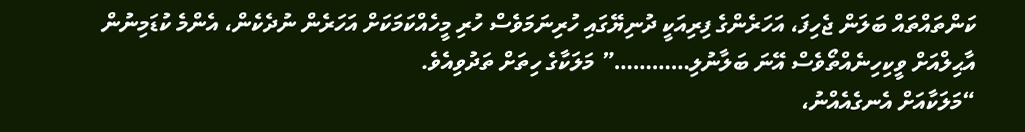ކަންތައްތައް ބަލަން ޖެހިފަ، އަހަރެންގެ ފިރިއަކީ ދުނިޔޭގައި ހުރިނަމަވެސް ހުރި މީހެއްކަމަކަށް އަހަރެން ނުދެކެން، އެންމެ ކުޑަމިނުން އާޙިލްއަށް ވީކިހިނެއްތޯވެސް އޭނަ ބަލާނުލި…………” މަލަކާގެ ހިތަށް ތަދުވިއެވެ.
“މަލަކާއަށް އެނގެއެއްނު،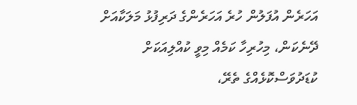އަހަރެން އުފަލުން ހުރެ އަހަރެންގެ ދަރިފުޅު މަލަކާއަށް ދޭނެކަން، މިހުރިހާ ކަމެއް މިވީ ކުއްލިއަކަށް ކުޑަދުވަސްކޮޅެއްގެ ތެރޭ،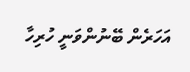އަހަރެން ބޭނުންވަނީ ހުރިހާ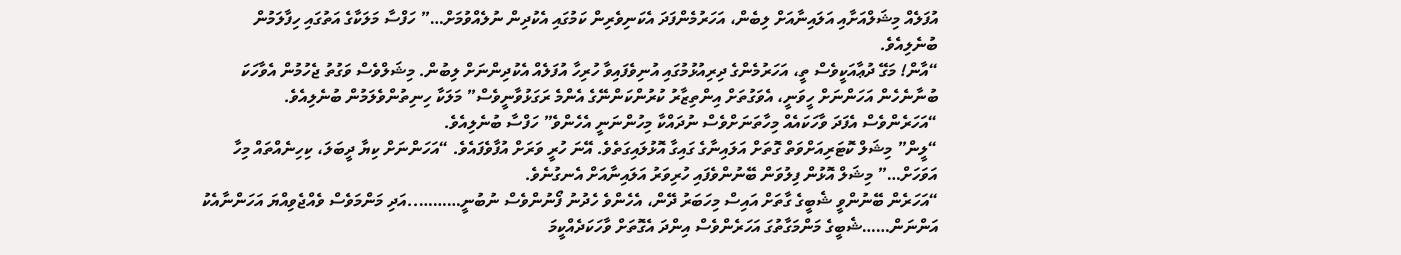އުފަލެއް މިޝަލްއަށާއި އަލައިނާއަށް ލިބެން، އަހަރުމެންފަދަ އެކަނިވެރިން ކަމުގައި އެކުދިން ނުލެއްވުމަށް…” ހަފްސާ މަލަކާގެ އަތުގައި ހިފާލަމުން ބުނެލިއެވެ.
“އާން! މަގޭ ދުޢާއަކީވެސް ތީ، އަހަރުމެންގެ ދިރިއުޅުމުގައި އުނިވެފައިވާ ހުރިހާ އުފަލެއް އެކުދިންނަށް ލިބުން. މިޝަލްވެސް ވަގުތު ޖެހުމުން އެވާހަކަ ބުނާނެހެން އަހަންނަށް ހީވަނީ، އެވަގުތަށް އިންތިޒާރު ކުރުންކަންނޭގެ އެންމެ ރަގަޅުވާނީވެސް” މަލަކާ ހިނިތުންވެލަމުން ބުނެލިއެވެ.
“އަހަރެންވެސް އެފަދަ ވާހަކައެއް މިހާތަނަށްވެސް ނުދައްކާ މިހުންނަނީ އެހެންވެ” ހަފްސާ ބުނެލިއެވެ.
“ލީން” މިޝަލް ކޮޓަރިއަށްވަތް ގޮތަށް އަލައިނާގެ ގައިގާ އޮޅުލައިގަތެވެ. އޭނަ ހުރީ ވަރަށް އުފާވެފައެވެ. “އަހަންނަށް ކިޔާ ދީބަލަ، ކިހިނެއްތައް މިހާ އަވަހަށް…” މިޝަލް އޮޅުން ފިލުވަން ބޭނުންވެފައި ހުރިވަރު އަލައިނާއަށް އެނގުނެވެ.
“އަހަރެން ބޭނުންވީ ޝެބީގެ ގާތަށް އައިސް މިހަބަރު ދޭން، އެހެންވެ ހެދުނު ފޯނުންވެސް ނުބުނީ………..އަދި މަންމަވެސް ވެއްޖެވިއްޔަ އަހަންނާއެކު އަންނަން……ޝެބީގެ މަންމަގާތުގަ އަހަރެންވެސް އިންދަ އެގޮތަށް ވާހަކަދެއްކީމަ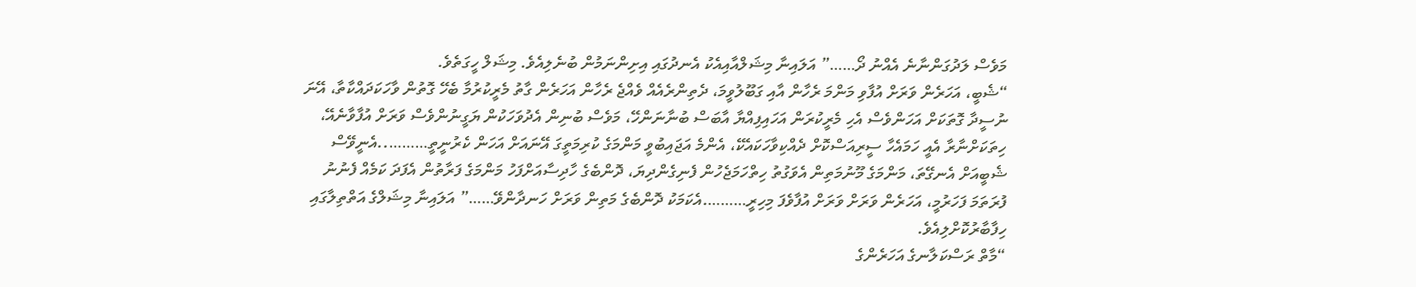މަވެސް ލަދުގަންނާނެ އެއްނު ދޯ……” އަލައިނާ މިޝަލްއާއިއެކު އެނދުގައި އިށިންނަމުން ބުނެލިއެވެ. މިޝަލް ހީގަތެވެ.
“ޝެބީ، އަހަރެން ވަރަށް އުފާވި މަންމަ ރެހާން އާއި ގަބޫލުވީމަ، ދެތިންރެއެއް ވެއްޖެ ރެހާން އަހަރެން ގާތު މެރީކުރުމާ ބެހޭ ގޮތުން ވާހަކަދައްކާތާ، އޭނަ ނުސީދާ ގޮތަކަށް އަހަންވެސް އެހި މެރީކުރަން އަހައިފިއްޔާ އާބަސް ބުނާނަންހޭ، މަވެސް ބުނިން އެދުވަހަކުން ޔަގީނުންވެސް ވަރަށް އުފާވާނެއޭ، ހިތަކަށްނާރާ އެއީ ހަމައެހާ ސީރިއަސްކޮށް ދެއްކިވާހަކައެކޭ، އެންމެ އަޖައިބުވީ މަންމަގެ ކުރިމަތީގަ އޭނައަށް އަހަން ކެރުނީތީ………..އެނީވޭސް ޝެބީއަށް އެނގޭތަ، މަންމަގެ މޫނުމަތިން އެވަގުތު ހިތްހަމަޖެހުން ފެނިގެންދިޔަ، ދޮންބެގެ ހާދިސާއަށްފަހު މަންމަގެ ފަރާތުން އެފަދަ ކަމެއް ފެނުނު ފުރަތަމަ ފަހަރުމީ، އަހަރެން ވަރަށް ވަރަށް އުފާވެފަ މިހިރީ……….އެކަމަކު ދޮންބެގެ މަތިން ވަރަށް ހަނދާންވޭ……” އަލައިނާ މިޝަލްގެ އަތްތިލާގައި ހިފާބާރުކޮށްލިއެވެ.
“މާތް ރަސްކަލާނގެ އަހަރެންގެ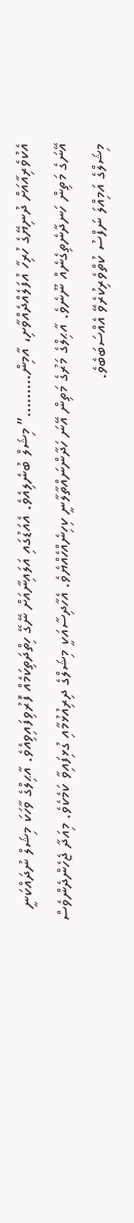އެކުވެރިއާއަށް ދުނިޔޭގެ ހުރިހާ އުފަލެއްދެއްވާށި، އާމިން………” މިޝަލް ބުނެލިއެވެ. އެއަޑުގައި އަލައިނާއަށް ނޭގޭ ހިތްދަތިކަމެއް ފޮރުވިފައިވިއެވެ. އާޙިލްގެ ވާހަކަ މިޝަލް ނުދައްކަނީ އޭނަގެ މަތިން ހަނދާނެތިގެނެއް ނޫނެވެ. އާޙިލްގެ މަރުގެ މަތިން އޭނަ ހަދާންނައްތާލާނީ ކިހިނެއްހެއްޔެވެ. އެހާދިސާއަކީ މިޝަލްގެ ދިރިއުޅުމާއި ގުޅިފައިވާ ކަމެކެވެ. މިއަދާ ޖެހެންދެންވެސް މިޝަލްގެ އަމިއްލަ ނަފްސު ކުތްވެރިކުރެވޭ އެއްސަބަބެވެ.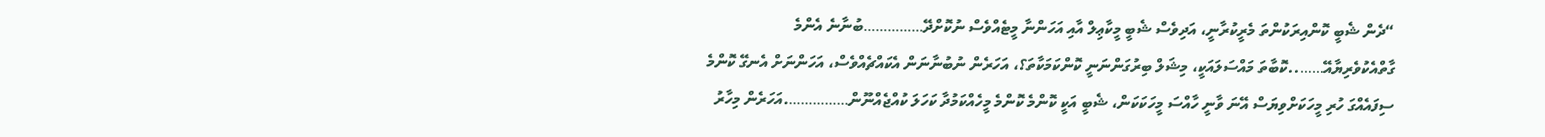“ދެން ޝެބީ ކޮންއިރަކުންތަ މެރީކުރާނީ، އަދިވެސް ޝެބީ މީކާޢިލް އާއި އަހަންނާ މީޓެއްވެސް ނުކޮށްދޭ……………ބުނާނެ އެންމެ ގާތްއެކުވެރިޔާއޭ……..ކޮބާތަ މައްސަލައަކީ، މިޝަލް ބިރުގަންނަނީ ކޮންކަމަކާތަ؟، އަހަރެން ނުބުނާނަން އެކައްޗެއްވެސް، އަހަންނަށް އެނގޭ ކޮންމެ ސިފައެއްގަ ހުރި މީހަކަށްވިޔަސް އޭނަ ވާނީ ހާއްސަ މީހަކަކަން، ޝެބީ އަކީ ކޮންމެ ކޮންމެ މީހެއްކަމުދާ ކަހަލަ ކުއްޖެއްނޫން…………….އަހަރެން މިހާރު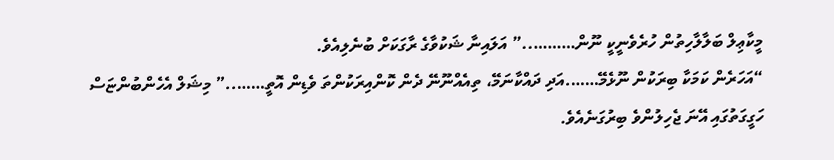މީކާޢިލް ބަލާލާހިތުން ހުރެވެނީކީ ނޫން………..” އަލައިނާ ޝަކުވާގެ ރާގަކަށް ބުނެލިއެވެ.
“އަހަރެން ކަމަކާ ބިރަކުން ނޫޅެމޭ…….އަދި ދައްކާނަމޭ، ތިއެއްނޫނޭ ދެން ކޮންއިރަކުންތަ ވެޑިން އޮތީ……..” މިޝަލް އެހެންބުންޏަސް ހަގީގަތުގައި އޭނަ ޖެހިލުންވެ ބިރުގަނެއެވެ.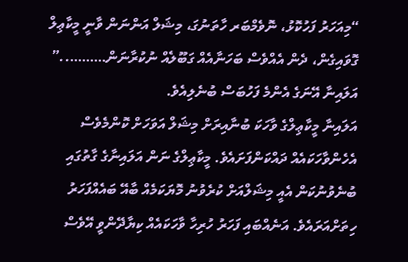“މިއަހަރު ފަހުކޮޅު، ނޮވެމްބަރ ހާތަނުގަ، މިޝަލް އަންނަން ވާނީ މީކާޢިލް ގޮވައިގެން، ދެން އެއްވެސް ބަހަނާއެއް ގަބޫލެއް ނުކުރާނަން………..” އަލައިނާ އޭނަގެ އެންމެ ފަހުބަސް ބުނެލިއެވެ.
އަލައިނާ މީކާޢިލްގެ ވާހަކަ ބުނާއިރަށް މިޝަލް އަވަހަށް ކޮންމެވެސް އެހެންވާހަކައެއް ދައްކަންފަށައެވެ. މީކާޢިލްގެ ނަން އަލައިނާގެ ގާތުގައި ބުނެވުނުކަން އެއީ މިޝަލްއަށް ކުރެވުނު މޮޔަކަމެއް ބާއޭ ބައެއްފަހަރު ހިތަށްއަރައެވެ. އަނެއްބައި ފަހަރު ހުރިހާ ވާހަކައެއް ކިޔާދޭންވީ އޭވެސް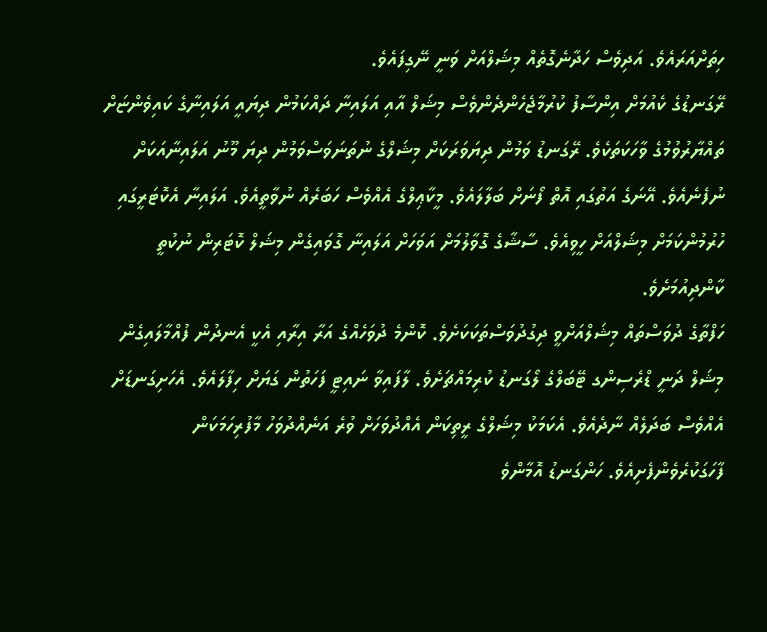ހިތަށްއަރައެވެ. އަދިވެސް ހަދާނެގޮތެއް މިޝަލްއަށް ވަނީ ނޭގިފައެވެ.
ރޭގަނޑުގެ ކެއުމަށް އިންސާފު ކުރުމާޖެހެންދެންވެސް މިޝަލް އާއި އަލައިނާ ދައްކަމުން ދިޔައީ އަލައިނާގެ ކައިވެންޏަށް ތައްޔާރުވުމުގެ ވާހަކަތަކެވެ. ރޭގަނޑު ވަމުން ދިޔަވަރަކަށް މިޝަލްގެ ނުތަނަވަސްވަމުން ދިޔަ މޫނު އަލައިނާއަކަށް ނުފެނެއެވެ. އޭނަގެ އަތުގައި އޮތް ފޯނަށް ބަލާލައެވެ. މީކާޢިލްގެ އެއްވެސް ހަބަރެއް ނުވާތީއެވެ. އަލައިނާ އެކޮޓަރީގައި ހުރުމުންކަމަށް މިޝަލްއަށް ހީވިއެވެ. ސާޝާގެ ގޮވާލުމަށް އަވަހަށް އަލައިނާ ގޮވައިގެން މިޝަލް ކޮޓަރިން ނުކުތީ ކާންދިއުމަށެވެ.
ހަފްތާގެ ދުވަސްތައް މިޝަލްއަށްވީ ދިގުދުވަސްތަކަކަށެވެ. ކޮންމެ ދުވަހެއްގެ އަރާ އިރާއި އެކީ އެނދުން ފުއްމާލައިގެން މިޝަލް ދަނީ ޑްރެސިންގ ޓޭބަލްގެ ލޯގަނޑު ކުރިމައްޗަށެވެ. ލާފައިވާ ނައިޓީ ފަހަތުން ގަޔަށް ހިފާލައެވެ. އެހަށިގަނޑަށް އެއްވެސް ބަދަލެއް ނާދެއެވެ. އެކަމަކު މިޝަލްގެ ރީތިކަން އެއްދުވަހަށް ވުރެ އަނެއްދުވަހު މާފުރިހަމަކަން ފާހަގަކުރެވެންފެށިއެވެ. ހަންގަނޑު އޮމާންވެ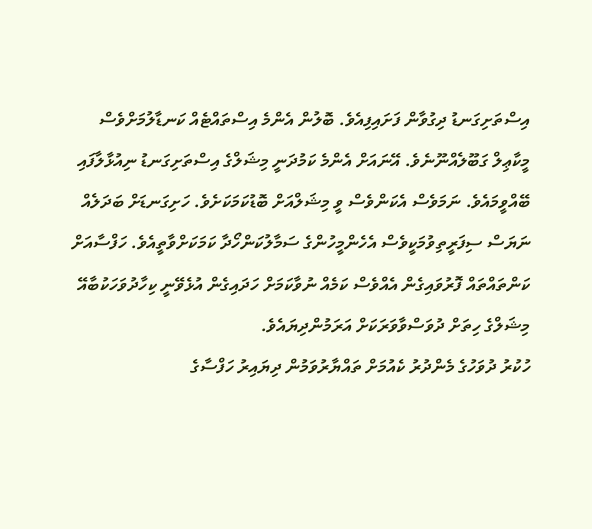އިސްތަށިގަނޑު ދިގުވާން ފަށައިފިއެވެ. ބޮލުން އެންމެ އިސްތައްޓެއް ކަނޑާލުމަށްވެސް މީކާޢިލް ގަބޫލެއްނޫނެވެ. އޭނައަށް އެންމެ ކަމުދަނީ މިޝަލްގެ އިސްތަށިގަނޑު ނިއުޅާލާފައި ބޭއްވީމައެވެ. ނަމަވެސް އެކަންވެސް ވީ މިޝަލްއަށް ބޮޑުކަމަކަށެވެ. ހަށިގަނޑަށް ބަދަލެއް ނަޔަސް ސިފަރީތިވުމަކީވެސް އެހެންމީހުންގެ ސަމާލުކަންހޯދާ ކަމަކަށްވާތީއެވެ. ހަފްސާއަށް ކަންތައްތައް ފޮރުވައިގެން އެއްވެސް ކަމެއް ނުވާކަމަށް ހަދައިގެން އުޅެވޭނީ ކިހާދުވަހަކުބާއޭ މިޝަލްގެ ހިތަށް ދުވަސްވާވަރަކަށް އަރަމުންދިޔައެވެ.
ހުކުރު ދުވަހުގެ މެންދުރު ކެއުމަށް ތައްޔާރުވަމުން ދިޔައިރު ހަފްސާގެ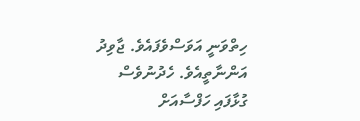ހިތްވަނީ އަވަސްވެފައެވެ. ޖާވިދު އަންނާތީއެވެ. ހެދުނުވެސް ގުޅާފައި ހަފްސާއަށް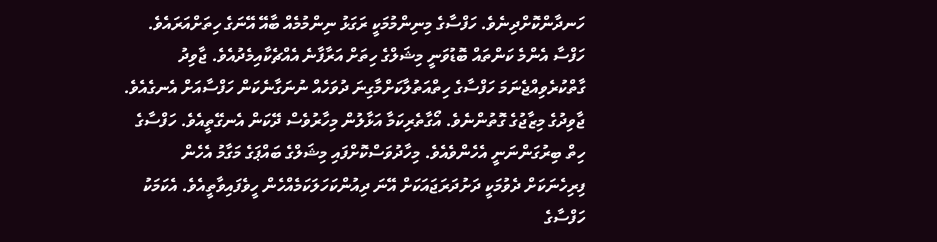ހަނދާންކޮށްދިނެވެ. ހަފްސާގެ މިނިންމުމަކީ ރަގަޅު ނިންމުމެއް ބާއޭ އޭނަގެ ހިތަށްއަރައެވެ. ހަފްސާ އެންމެ ކަންތައް ބޮޑުވަނީ މިޝަލްގެ ހިތަށް އަރާފާނެ އެއްޗެކާއިމެދުއެވެ. ޖާވިދު ގާތްކުރެވިއްޖެނަމަ ހަފްސާގެ ހިތްއަތުލާކަށްމާގިނަ ދުވަހެއް ނުނަގާނެކަން ހަފްސާއަށް އެނގެއެވެ. ޖާވިދުގެ މިޒާޖުގެ ގޮތުންނެވެ. އޯގާތެރިކަމާ އަޅާލުން މިހާރުވެސް ދޭކަން އެނގޭތީއެވެ. ހަފްސާގެ ހިތް ބިރުގަންނަނީ އެހެންވެއެވެ. މިހާދުވަސްކޮށްފައި މިޝަލްގެ ބައްޕަގެ މަގާމު އެހެން ފިރިހެނަކަށް ދެވުމަކީ ދަށުދަރަޖައަކަށް އޭނަ ދިއުންކަހަލަކަމެއްހެން ހީވެފައިވާތީއެވެ. އެކަމަކު ހަފްސާގެ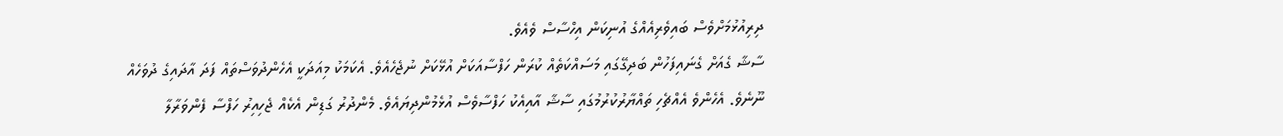ދިރިއުޅުމަށްވެސް ބައިވެރިއެއްގެ އުނިކަން އިހްސާސް ވެއެވެ.
ސާޝާ ގެއަށް ގެނައިފަހުން ބަދިގޭގައި މަސައްކަތެއް ކުރަން ހަފްސާއަކަށް އުޅޭކަށް ނުޖެހެއެވެ. އެކަމަކު މިއަދަކީ އެހެންދުވަސްތައް ފަދަ އާދައިގެ ދުވަހެއް ނޫނެވެ. އެހެންވެ އެއްޗެހި ތައްޔާރުކުރުމުގައި ސާޝާ އާއިއެކު ހަފްސާވެސް އުޅެމުންދިޔައެވެ. މެންދުރު ގަޑިން އެކެއް ޖެހިއިރު ހަފްސާ ފެންވަރާލާ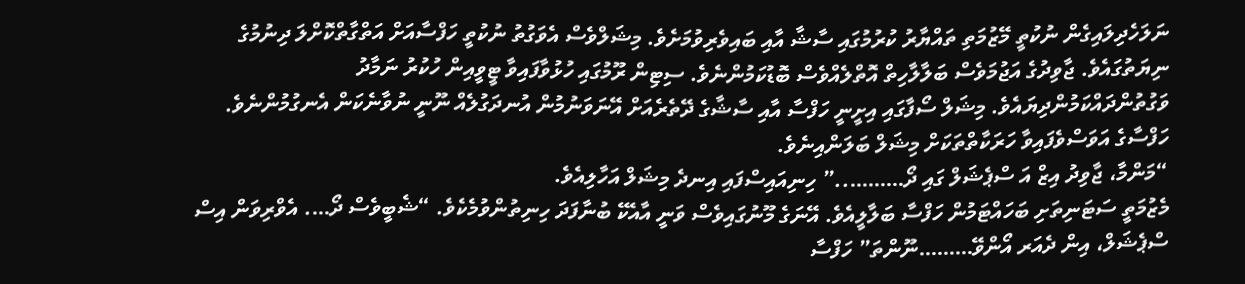ނަލަހެދިލައިގެން ނުކުތީ މޭޒުމަތި ތައްޔާރު ކުރުމުގައި ސާޝާ އާއި ބައިވެރިވުމަށެވެ. މިޝަލްވެސް އެވަގުތު ނުކުތީ ހަފްސާއަށް އަތްގާތްކޮށްލަ ދިނުމުގެ ނިޔަތުގައެވެ. ޖާވިދުގެ އަޖުމަވެސް ބަލާލާހިތް އޮތްލެއްވެސް ބޮޑުކަމުންނެވެ. ސިޓިން ރޫމުގައި ހުޅުވާފައިވާ ޓީވީއިން ހުކުރު ނަމާދު ވަގުތުންދައްކަމުންދިޔައެވެ. މިޝަލް ސޯފާގައި އިށީނީ ހަފްސާ އާއި ސާޝާގެ ދޭތެރެއަށް އޭނަވަނުމުން އުނދަގުލެއް ނޫނީ ނުވާނެކަން އެނގުމުންނެވެ. ހަފްސާގެ އަވަސްވެފައިވާ ހަރަކާތްތަކަށް މިޝަލް ބަލަންއިނެވެ.
“މަންމާ، ޖާވިދު އިޒް އަ ސްޕެޝަލް ގައި ދޯ………..” ހިނިއައިސްފައި އިނދެ މިޝަލް އަހާލިއެވެ.
މެޒުމަތީ ސަޓަނިތަށި ބަހައްޓަމުން ހަފްސާ ބަލާލީއެވެ. އޭނަގެ މޫނުގައިވެސް ވަނީ އާއެކޭ ބުނާފަދަ ހިނިތުންވުމެކެވެ. “ޝެބީވެސް ދޯ…. އެވްރިވަން އިސް ސްޕެޝަލް، އިން ދެއަރ އޯންވޭ………ނޫންތަ” ހަފްސާ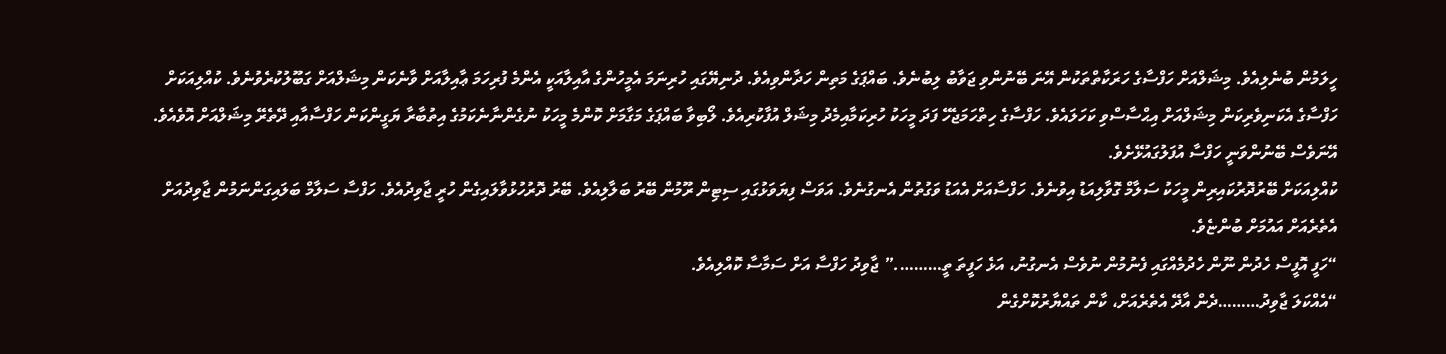ހީލަމުން ބުނެލިއެވެ. މިޝަލްއަށް ހަފްސާގެ ހަރަކާތްތަކުން އޭނަ ބޭނުންވި ޖަވާބު ލިބުނެވެ. ބައްޕަގެ މަތިން ހަދާންވިއެވެ. ދުނިޔޭގައި ހުރިނަމަ އެމީހުންގެ އާއިލާއަކީ އެންމެ ފުރިހަމަ ޢާއިލާއަށް ވާނެކަން މިޝަލްއަށް ގަބޫލުކުރެވުނެވެ. ކުއްލިއަކަށް ހަފްސާގެ އެކަނިވެރިކަން މިޝަލްއަށް އިޙްސާސްވި ކަހަލައެވެ. ހަފްސާގެ ހިތްހަމަޖެހޭ ފަދަ މީހަކު ހުރިކަމާއިމެދު މިޝަލް އުފާކުރިއެވެ. ލޯބިވާ ބައްޕަގެ މަގާމަށް ކޮންމެ މީހަކު ނުގެންނާނެކަމުގެ އިތުބާރާ ޔަގީންކަން ހަފްސާއާއި ދޭތެރޭ މިޝަލްއަށް އޮވެއެވެ. އޭނަވެސް ބޭނުންވަނީ ހަފްސާ އުފަލުގައުޅޭށެވެ.
ކުއްލިއަކަށް ބޭރުދޮރުކައިރިން މީހަކު ސަލާމް ގޮވާލިއަޑު އިވުނެވެ. ހަފްސާއަށް އެއަޑު ވަގުތުން އެނގުނެވެ. އަވަސް ފިޔަވަޅުގައި ސިޓިން ރޫމުން ބޭރު ބަލާލިއެވެ. ބޭރު ދޮރުހުޅުވާލައިގެން ހުރީ ޖާވިދުއެވެ. ހަފްސާ ސަލާމް ބަލައިގަންނަމުން ޖާވިދުއަށް އެތެރެއަށް އައުމަށް ބުންޏެވެ.
“ހަފީ އޮފީސް ހެދުން ނޫން ހެދުމެއްގައި ފެނުމުން ނުވެސް އެނގުނު، އަޅެ ހަފީތަ ތީ……….” ޖާވިދު ހަފްސާ އަށް ސަމާސާ ކޮއްލިއެވެ.
“އެއްކަލަ ޖާވިދު………ދެން އާދޭ އެތެރެއަށް، ކާން ތައްޔާރުކޮށްގެން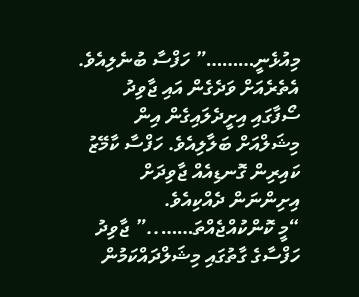މިއުޅެނީ………” ހަފްސާ ބުނެލިއެވެ.
އެތެރެއަށް ވަދެގެން އައި ޖާވިދު ސޯފާގައި އިށީދެލައިގެން އިން މިޝަލްއަށް ބަލާލިއެވެ. ހަފްސާ ކާމޭޒު ކައިރިން ގޮނޑިއެއް ޖާވިދަށް އިށިންނަން ދެއްކިއެވެ.
“މީ ކޮންކުއްޖެއްތަ……..” ޖާވިދު ހަފްސާގެ ގާތުގައި މިޝަލްދައްކަމުން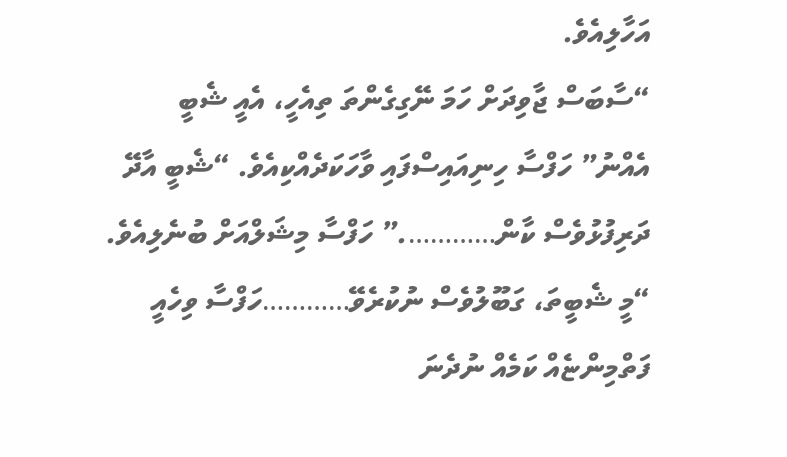އަހާލިއެވެ.
“ސާބަސް ޖާވިދަށް ހަމަ ނޭގިގެންތަ ތިއެހީ، އެއީ ޝެބީ އެއްނު” ހަފްސާ ހިނިއައިސްފައި ވާހަކަދެއްކިއެވެ. “ޝެބީ އާދޭ ދަރިފުޅުވެސް ކާން………….” ހަފްސާ މިޝަލްއަށް ބުނެލިއެވެ.
“މީ ޝެބީތަ، ގަބޫލުވެސް ނުކުރެވޭ…………ހަފްސާ ވިހެއީ ފަތްމިންޏެއް ކަމެއް ނުދެނަ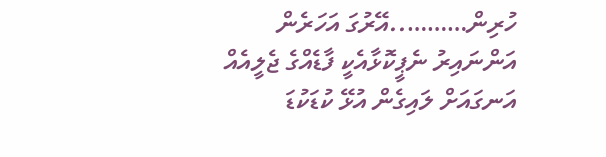ހުރިން………..އޭރުގަ އަހަރެން އަންނައިރު ނެޕީކޮޅާއެކީ ފާޑެއްގެ ޖެލީއެއް އަނގައަށް ލައިގެން އުޅޭ ކުޑަކުޑަ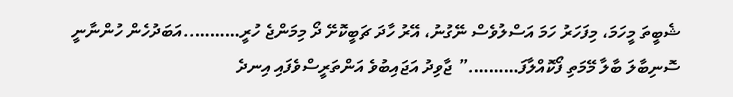ޝެބީތަ މީހަމަ، މިފަހަރު ހަމަ އަސްލުވެސް ނޭގުނު، އޭރު ހާދަ ޗަބީކޮށޭ ދޯ މިމަންޖެ ހުރީ………..އަބަދުހެން ހުންނާނީ ސޮނިބާލަ ބާލާ މޭމަތި ފޯކޮއްލާފަ……….” ޖާވިދު އަޖައިބުވެ އަންތަރީސްވެފައި އިނދެ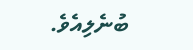ބުނެލިއެވެ.